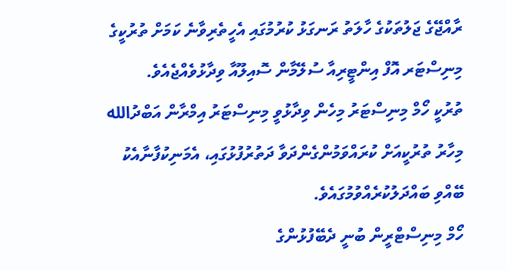ރާއްޖޭގެ ޖަލުތަކުގެ ހާލަތު ރަނގަޅު ކުރުމުގައި އެހީތެރިވާނެ ކަމަށް ތުރުކީގެ މިނިސްޓަރ އޮފް އިންޓީރިއާ ސުލޭމާން ސޮއިލޫއާ ވިދާޅުވެއްޖެއެވެ.
ތުރުކީ ހޯމް މިނިސްޓަރު މިހެން ވިދާޅުވީ މިނިސްޓަރު އިމްރާން އަބްދުالله މިހާރު ތުރުކީއަށް ކުރައްވަމުންގެންދަވާ ދަތުރުފުޅުގައި، އެމަނިކުފާނާއެކު ބޭއްވި ބައްދަލުކުރެއްވުމުގައެވެ.
ހޯމް މިނިސްޓްރީން ބުނީ ދެބޭފުޅުންގެ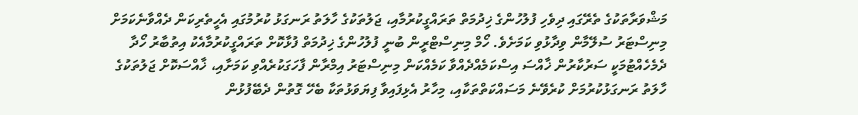މަޝްވަރާތަކުގެ ތެރޭގައި ދިވެހި ފުލުހުންގެ ޚިދުމަތް ތަރައްގީކުރުމާއި، ޖަލުތަކުގެ ހާލަތު ރަނގަޅު ކުރުމުގައި އެހީތެރިކަން ދެއްވާނެކަމަށް މިނިސްޓަރު ސުލޭމާން ވިދާޅުވި ކަމަށެވެ. ހޯމް މިނިސްޓްރީން ބުނީ ފުލުހުންގެ ޚިދުމަތް ފުޅާކޮށް ތަރައްގީކުރުމާއެކު އިތުބާރު ހޯދާ ދެމެހެއްޓުމަކީ ސަރުކާރުން ޚާއްސަ އިސްކަމެއްދެއްވާ ކަމެއްކަން މިނިސްޓަރު އިމްރާން ފާހަގަކުރެއްވި ކަމަށާއި، ޚާއްސަކޮށް ޖަލުތަކުގެ ހާލަތު ރަނގަޅުކުރުމަށް ކުރެވޭނެ މަސައްކަތްތަކާއި، މިހާރު އެޅިފައިވާ ފިޔަވަޅުތަކާ ބެހޭ ގޮތުން ދެބޭފުޅުން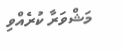މަޝްވަރާ ކުރެއްވި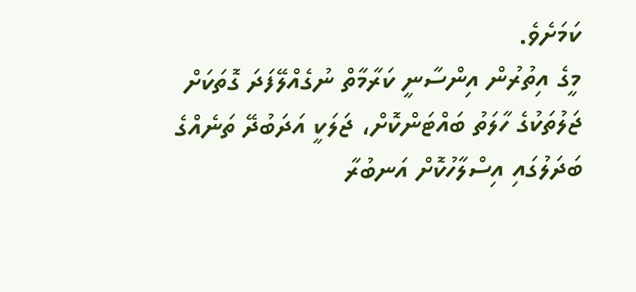ކަމަށެވެ.
މީގެ އިތުރުން އިންސާނީ ކަރާމާތް ނުގެއްލޭފަދަ ގޮތަކަށް ޖަލުތަކުގެ ހާލަތު ބައްޓަންކޮށް، ޖަލަކީ އަދަބުދޭ ތަނެއްގެ ބަދަލުގައި އިސްލާހުކޮށް އަނބުރާ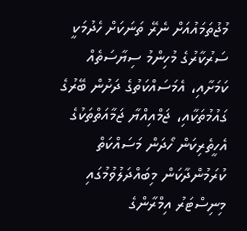މުޖުތަމައުއަށް ނެރޭ ތަނަކަށް ހެދުމަކީ ސަރުކާރުގެ މުހިންމު ސިޔާސަތެއް ކަމަށާއި، އެމަސައްކަތުގެ ދަށުން ބޭރުގެ ގައުމުތަކާއި، ޖަމްއިއްޔާ ޖަމާއަތްތަކުގެ އެހީތެރިކަން ހޯދަން މަސައްކަތް ކުރަމުންދާކަން މިބައްދަލުވުމުގައި މިނިސްޓަރު އިމްރާންގެ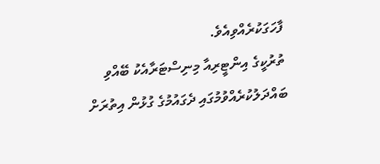ފާހަގަކުރެއްވިއެވެ.
ތުރުކީގެ އިންޓީރިއާ މިނިސްޓަރާއެކު ބޭއްވި ބައްދަލުކުރެއްވުމުގައި ދެގައުމުގެ ގުޅުން އިތުރަށް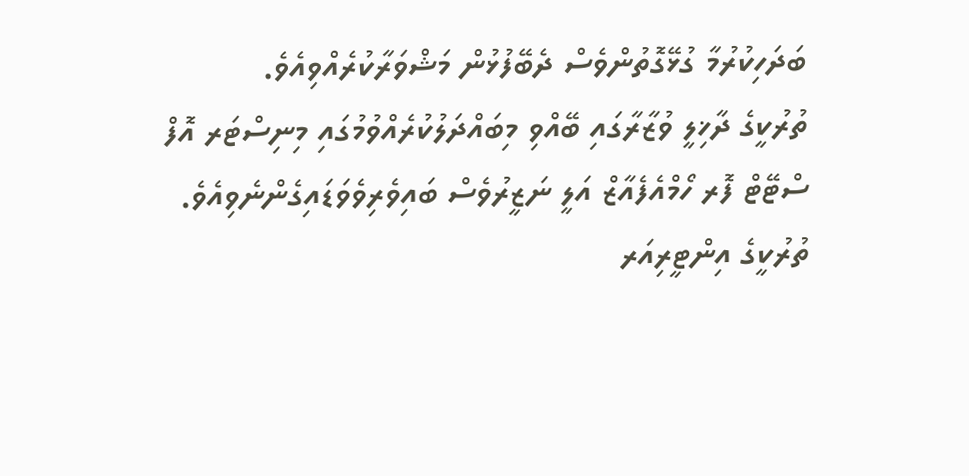ބަދަހިކުރުމާ ގުޅޭގޮތުންވެސް ދެބޭފުޅުން މަޝްވަރާކުރެއްވިއެވެ.
ތުރުކީގެ ދާޚިލީ ވުޒާރާގައި ބޭއްވި މިބައްދަލުކުރެއްވުމުގައި މިނިސްޓަރ އޮފް ސްޓޭޓް ފޮރ ހޯމްއެފެއާޒް އަލީ ނަޒީރުވެސް ބައިވެރިވެވަޑައިގެންނެވިއެވެ.
ތުރުކީގެ އިންޓީރިއަރ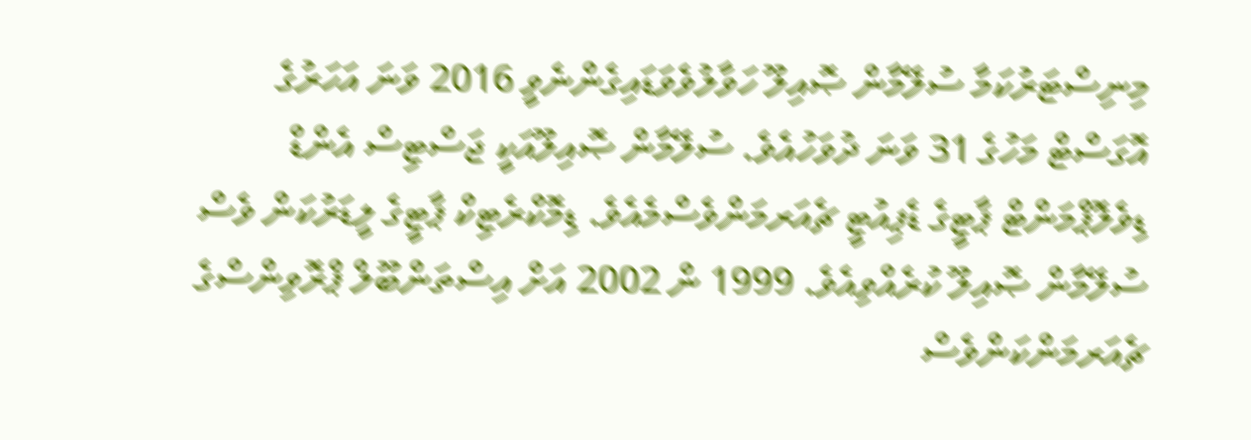މިނިސްޓަރުކަމާ ސުލޭމާން ޞޮއިލޫ ހަވާލުވެވަޑައިގެންނެވީ 2016 ވަނަ އަހަރުގެ އޮގަސްޓް މަހުގެ 31 ވަނަ ދުވަހުއެވެ. ސުލޭމާން ޞޮއިލޫއަކީ ޖަސްޓިސް އެންޑް ޑިވެލޮޕްމަންޓް ޕާޓީގެ ޑެޕިއުޓީ ޗެއަރމަންވެސްމެއެވެ. ޑިމޮކްރެޓިކް ޕާޓީގެ ލީޑަރުކަން ވެސް ސުލޭމާން ޞޮއިލޫ ކުރެއްވިއެވެ. 1999 ން 2002 އަށް އިސްތަންބޫލް ޕްރޮވިންސްގެ ޗެއަރމަންކަންވެސް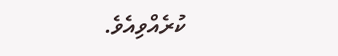ކުރެއްވިއެވެ.